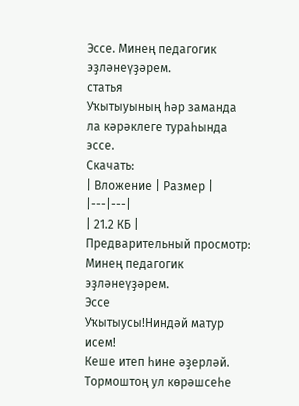Эссе. Минең педагогик эҙләнеүҙәрем.
статья
Уҡытыуының һәр заманда ла кәрәклеге тураһында эссе.
Скачать:
| Вложение | Размер |
|---|---|
| 21.2 КБ |
Предварительный просмотр:
Минең педагогик эҙләнеүҙәрем.
Эссе
Уҡытыусы!Ниндәй матур исем!
Кеше итеп һине әҙерләй.
Тормоштоң ул көрәшсеһе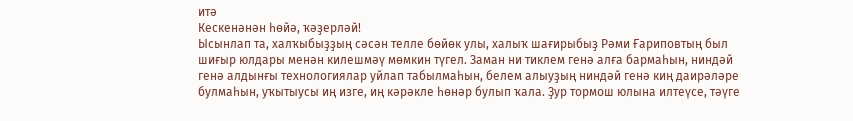итә
Кескенәнән һөйә, ҡәҙерләй!
Ысынлап та, халҡыбыҙҙың сәсән телле бөйөк улы, халыҡ шағирыбыҙ Рәми Ғариповтың был шиғыр юлдары менән килешмәү мөмкин түгел. Заман ни тиклем генә алға бармаһын, ниндәй генә алдынғы технологиялар уйлап табылмаһын, белем алыуҙың ниндәй генә киң даирәләре булмаһын, уҡытыусы иң изге, иң кәрәкле һөнәр булып ҡала. Ҙур тормош юлына илтеүсе, тәүге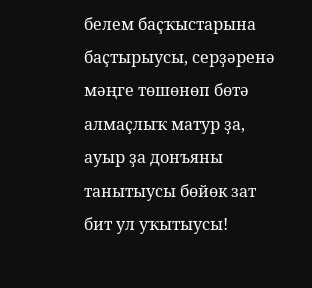белем баҫҡыстарына баҫтырыусы, серҙәренә мәңге төшөнөп бөтә алмаҫлыҡ матур ҙа, ауыр ҙа донъяны танытыусы бөйөк зат бит ул уҡытыусы!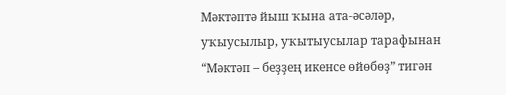Мәктәптә йыш ҡына ата-әсәләр, уҡыусылыр, уҡытыусылар тарафынан “Мәктәп – беҙҙең икенсе өйөбөҙ” тигән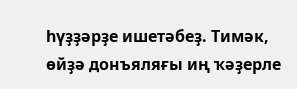һүҙҙәрҙе ишетәбеҙ. Тимәк, өйҙә донъяляғы иң ҡәҙерле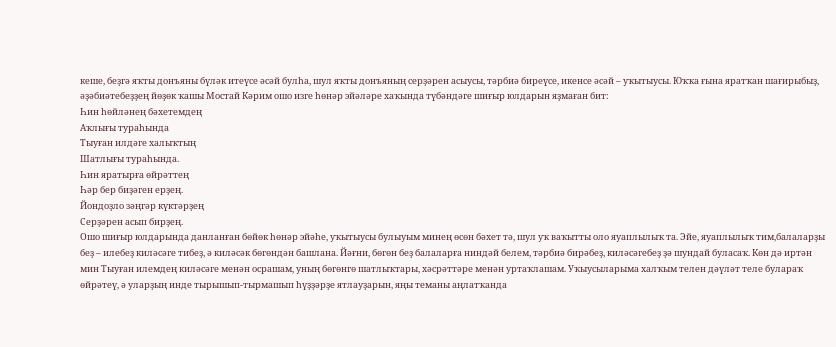кеше, беҙгә яҡты донъяны бүләк итеүсе әсәй булһа, шул яҡты донъяның серҙәрен асыусы, тәрбиә биреүсе, икенсе әсәй – уҡытыусы. Юҡҡа ғына яратҡан шағирыбыҙ, әҙәбиәтебеҙҙең йөҙөк ҡашы Мостай Кәрим ошо изге һөнәр эйәләре хаҡында түбәндәге шиғыр юлдарын яҙмаған бит:
Һин һөйләнең бәхетемдең
Аҡлығы тураһында
Тыуған илдәге халыҡтың
Шатлығы тураһында.
Һин яратырға өйрәттең
Һәр бер биҙәген ерҙең.
Йондоҙло зәңгәр күктәрҙең
Серҙәрен асып бирҙең.
Ошо шиғыр юлдарында данланған бөйөк һөнәр эйәһе, уҡытыусы булыуым минең өсөн бәхет тә, шул уҡ ваҡытты оло яуаплылыҡ та. Эйе, яуаплылыҡ тим,балаларҙы беҙ – илебеҙ киләсәге тибеҙ, ә киләсәк бөгөндән башлана. Йәғни, бөгөн беҙ балаларға ниндәй белем, тәрбиә бирәбеҙ, киләсәгебеҙ ҙә шундай буласаҡ. Көн дә иртән мин Тыуған илемдең киләсәге менән осрашам, уның бөгөнгө шатлыҡтары, хәсрәттәре менән уртаҡлашам. Уҡыусыларыма халҡым телен дәүләт теле булараҡ өйрәтеү, ә уларҙың инде тырышып-тырмашып һүҙҙәрҙе ятлауҙарын, яңы теманы аңлатҡанда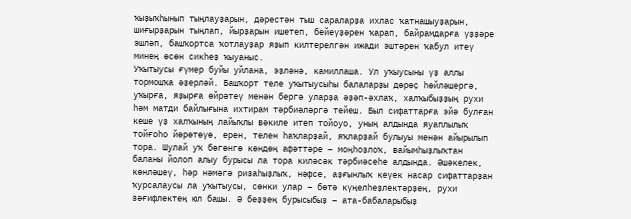ҡыҙыҡһынып тыңлауҙарын, дәрестән тыш сараларҙа ихлас ҡатнашыуҙарын, шиғырҙарын тыңлап, йырҙарын ишетеп, бейеүҙәрен ҡарап, байрамдарға үҙҙәре эшләп, башҡортса ҡотлауҙар яҙып килтерелгән ижади эштәрен ҡабул итеү минең өсөн сикһеҙ ҡыуаныс.
Уҡытыусы ғүмер буйы уйлана, эҙләнә, камиллаша. Ул уҡыусыны үҙ аллы тормошҡа әҙерләй. Башҡорт теле уҡытыусыһы балаларҙы дөрөҫ һөйләшергә, уҡырға, яҙырға өйрәтеү менән бергә уларҙа әҙәп-әхлаҡ, халҡыбыҙҙың рухи һәм матди байлығына ихтирам тәрбиәләргә тейеш. Был сифаттарға эйә булған кеше үҙ халҡының лайыҡлы вәкиле итеп тойоуо, уның алдында яуаплылыҡ тойғоһо йөрөтөүө, ерен, телен һаҡларҙай, яҡларҙай булыуы менән айырылып тора. Шулай уҡ бөгөнгө көндөң афәттәре – моңһоҙлоҡ, вайымһыҙлыҡтан баланы йолоп алыу бурысы ла тора киләсәк тәрбиәсеһе алдында. Әшәкелек, көнләшеү, һәр нәмәгә ризаһыҙлыҡ, нәфсе, аҙғынлыҡ кеүек насар сифаттарҙан ҡурсалаусы ла уҡытыусы, сөнки улар – бөтә күңелһеҙлектәрҙең, рухи зәғифлектең юл башы. Ә беҙҙең бурысыбыҙ – ата-бабаларыбыҙ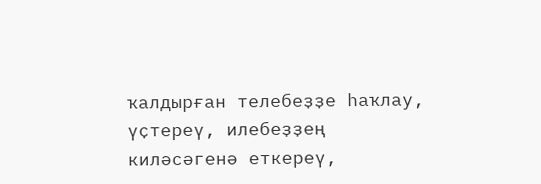ҡалдырған телебеҙҙе һаҡлау, үҫтереү, илебеҙҙең киләсәгенә еткереү,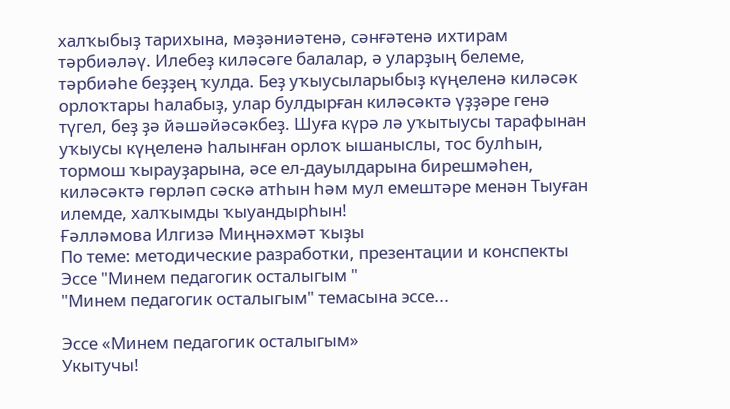халҡыбыҙ тарихына, мәҙәниәтенә, сәнғәтенә ихтирам тәрбиәләү. Илебеҙ киләсәге балалар, ә уларҙың белеме, тәрбиәһе беҙҙең ҡулда. Беҙ уҡыусыларыбыҙ күңеленә киләсәк орлоҡтары һалабыҙ, улар булдырған киләсәктә үҙҙәре генә түгел, беҙ ҙә йәшәйәсәкбеҙ. Шуға күрә лә уҡытыусы тарафынан уҡыусы күңеленә һалынған орлоҡ ышаныслы, тос булһын, тормош ҡырауҙарына, әсе ел-дауылдарына бирешмәһен, киләсәктә гөрләп сәскә атһын һәм мул емештәре менән Тыуған илемде, халҡымды ҡыуандырһын!
Ғәлләмова Илгизә Миңнәхмәт ҡыҙы
По теме: методические разработки, презентации и конспекты
Эссе "Минем педагогик осталыгым "
"Минем педагогик осталыгым" темасына эссе...

Эссе «Минем педагогик осталыгым»
Укытучы!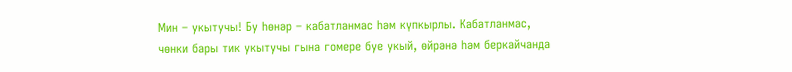Мин – укытучы! Бу һөнәр – кабатланмас һәм күпкырлы. Кабатланмас, чөнки бары тик укытучы гына гомере буе укый, өйрәнә һәм беркайчанда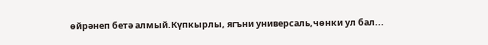өйрәнеп бетә алмый.Күпкырлы, ягъни универсаль,чөнки ул бал...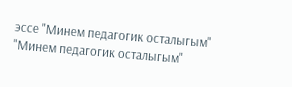эссе "Минем педагогик осталыгым"
"Минем педагогик осталыгым"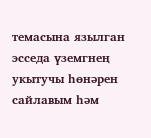темасына язылган эсседа үземгнең укытучы һөнәрен сайлавым һәм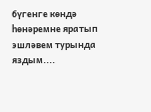бүгенге көндә һөнәремне яратып эшләвем турында яздым....